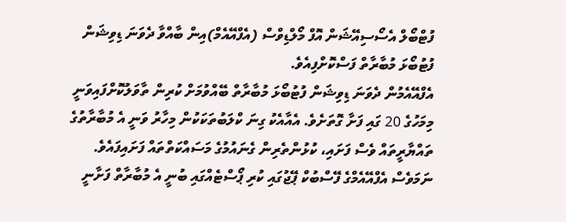ފުޓްބޯލް އެސޯސިއޭޝަން އޮފް މޯލްޑިވްސް (އެފްއޭއެމް)އިން ބާއްވާ ދެވަނަ ޑިވިޝަން ފުޓުބޯޅަ މުބާރާތް ފަސްކޮށްފިއެވެ.
އެފްއޭއެމުން ދެވަނަ ޑިވިޝަން ފުޓުބޯޅަ މުބާރާތް ބޭއްވުމަށް ކުރިން ތާވަލުކޮށްފައިވަނީ މިމަހުގެ 20 ގައި ފަށާ ގޮތަށެވެ. އެއާއެކު ގިނަ ކްލަބުތަކަކުން މިހާރު ވަނީ އެ މުބާރާތުގެ ތައްޔާރީތައް ވެސް ފަށައި، ކުޅުންތެރިން ގެނައުމުގެ މަސައްކަތްތައް ފަށައިފައެވެ.
ނަމަވެސް އެފްއޭއެމްގެ ފޭސްބުކް ޕޭޖުގައި ކުރި ޕޯސްޓެއްގައި ބުނީ އެ މުބާރާތް ފަށާނީ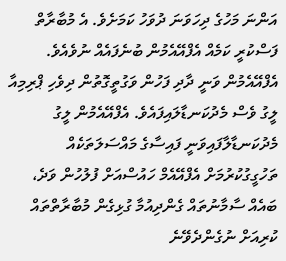އަންނަ މަހުގެ ދިހަވަނަ ދުވަހު ކަމަށެވެ. އެ މުބާރާތް ފަސްކުރީ ކަމެއް އެފްއޭއެމުން ބުނެފައެއް ނުވެއެވެ.
އެފްއޭއެމުން ވަނީ ދާދި ފަހުން ވަގުތީގޮތުން ދިވެހި ޕްރިމިއާ ލީގު ވެސް މެދުކަނޑާލައިފައެވެ. އެފްއޭއެމުން ލީގު މެދުކަނޑާލާފައިވަނީ ފައިސާގެ މައްސަލަތަކެއް ތަހުގީގުކުރުމަށް އެފްއޭއެމް ހައުސްއަށް ފުލުހުން ވަދެ، ބައެއް ސާމާނުތައް ގެންދިއުމާ ގުޅިގެން މުބާރާތްތައް ކުރިއަށް ނުގެންދެވޭނެ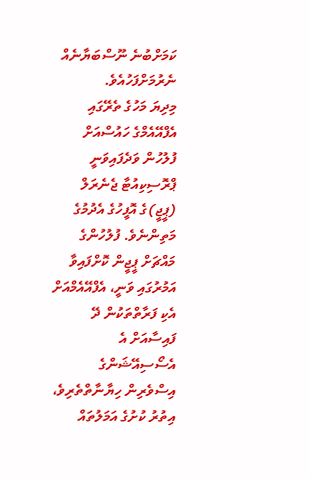ކަމަށްބުނެ ނޫސްބަޔާނެއް ނެރުމަށްފަހުއެވެ.
މިދިޔަ މަހުގެ ތެރޭގައި އެފްއޭއެމްގެ ހައުސްއަށް ފުލުހުން ވަދެފައިވަނީ ޕްރޮސިކިއުޓާ ޖެނެރަލް (ޕީޖީ)ގެ އޮފީހުގެ އެދުމުގެ މަތިންނެވެ. ފުލުހުންގެ މައްޗަށް ޕީޖީން ކޮށްފައިވާ އަމުރުގައި ވަނީ، އެފްއޭއެމްއަށް އެކި ފަރާތްތަކުން ދޭ ފައިސާއަށް އެ އެސޯސިއޭޝަންގެ އިސްވެރިން ހިޔާނާތްތެރިވެ، އިތުރު ކުށުގެ އަމަލުތައް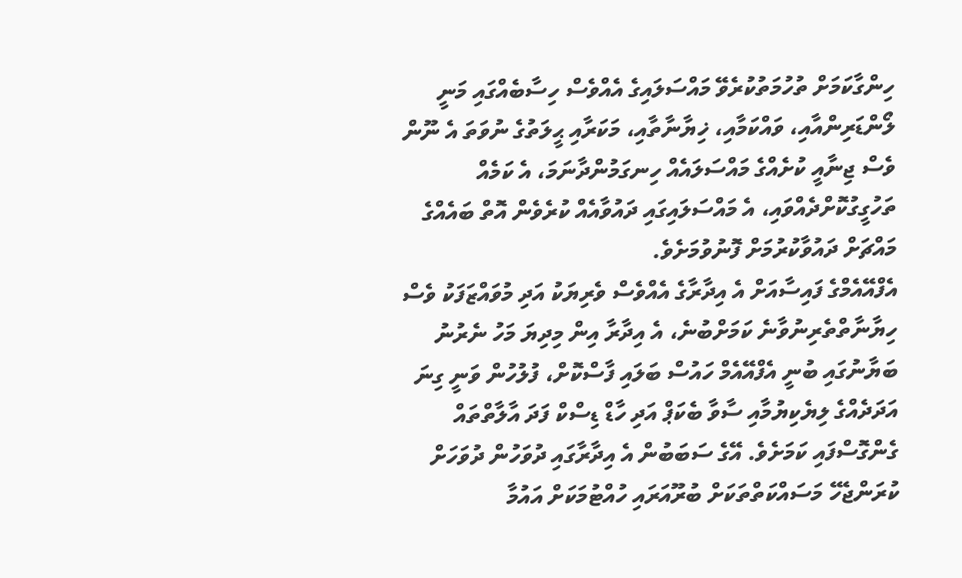ހިންގާކަމަށް ތުހުމަތުކުރެވޭ މައްސަލައިގެ އެއްވެސް ހިސާބެއްގައި މަނީ ލޯންޑަރިންއާއި، ވައްކަމާއި، ޚިޔާނާތާއި، މަކަރާއި ޙީލަތުގެ ނުވަތަ އެ ނޫން ވެސް ޖިނާއީ ކުށެއްގެ މައްސަލައެއް ހިނގަމުންދާނަމަ، އެ ކަމެއް ތަހުގީގުކޮށްދެއްވައި، އެ މައްސަލައިގައި ދައުވާއެއް ކުރެވެން އޮތް ބައެއްގެ މައްޗަށް ދައުވާކުރުމަށް ފޮނުވުމަށެވެ.
އެފްއޭއެމްގެ ފައިސާއަށް އެ އިދާރާގެ އެއްވެސް ވެރިޔަކު އަދި މުވައްޒަފަކު ވެސް ހިޔާނާތްތެރިނުވާނެ ކަމަށްބުނެ، އެ އިދާރާ އިން މިދިޔަ މަހު ނެރުނު ބަޔާނުގައި ބުނީ އެފްއޭއެމް ހައުސް ބަލައި ފާސްކޮށް، ފުލުހުން ވަނީ ގިނަ އަދަދެއްގެ ލިޔެކިޔުމާއި ސާވާ ބެކަޕް އަދި ހާޑް ޑިސްކް ފަދަ އާލާތްތައް ގެންގޮސްފައި ކަމަށެވެ. އޭގެ ސަބަބުން އެ އިދާރާގައި ދުވަހުން ދުވަހަށް ކުރަންޖެހޭ މަސައްކަތްތަކަށް ބުރޫއަރައި ހުއްޓުމަކަށް އައުމާ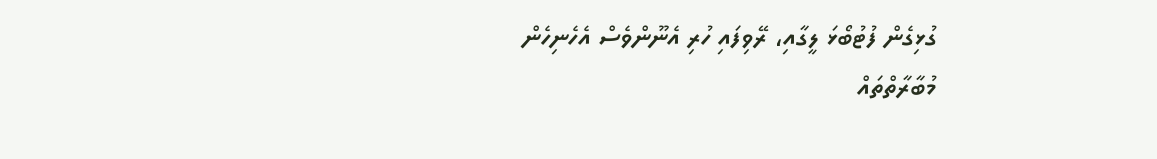ގުޅިގެން ފުޓުބޯޅަ ލީގާއި، ރޭވިފައި ހުރި އެނޫންވެސް އެހެނިހެން މުބާރާތްތައް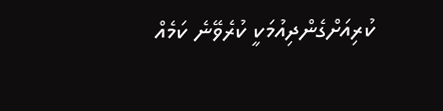ކުރިއަށްގެންދިއުމަކީ ކުރެވޭނެ ކަމެއް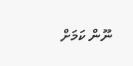ނޫން ކަމަށް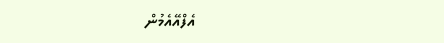އެފްއޭއެމުން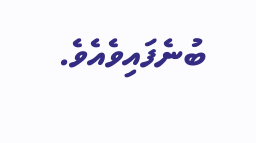ބުނެފައިވެއެވެ.